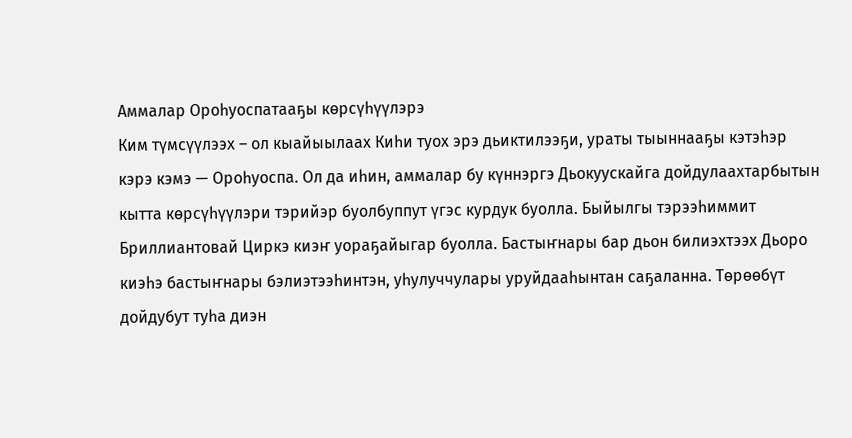Аммалар Ороһуоспатааҕы көрсүһүүлэрэ
Ким түмсүүлээх – ол кыайыылаах Киһи туох эрэ дьиктилээҕи, ураты тыыннааҕы кэтэһэр кэрэ кэмэ — Ороһуоспа. Ол да иһин, аммалар бу күннэргэ Дьокуускайга дойдулаахтарбытын кытта көрсүһүүлэри тэрийэр буолбуппут үгэс курдук буолла. Быйылгы тэрээһиммит Бриллиантовай Циркэ киэҥ уораҕайыгар буолла. Бастыҥнары бар дьон билиэхтээх Дьоро киэһэ бастыҥнары бэлиэтээһинтэн, уһулуччулары уруйдааһынтан саҕаланна. Төрөөбүт дойдубут туһа диэн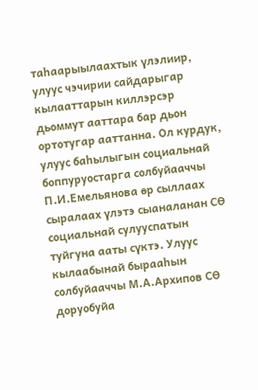таһаарыылаахтык үлэлиир, улуус чэчирии сайдарыгар кылааттарын киллэрсэр дьоммут ааттара бар дьон ортотугар ааттанна. Ол курдук, улуус баһылыгын социальнай боппуруостарга солбуйааччы П.И.Емельянова өр сыллаах сыралаах үлэтэ сыаналанан СӨ социальнай сулууспатын туйгуна ааты сүктэ. Улуус кылаабынай бырааһын солбуйааччы М.А.Архипов СӨ доруобуйа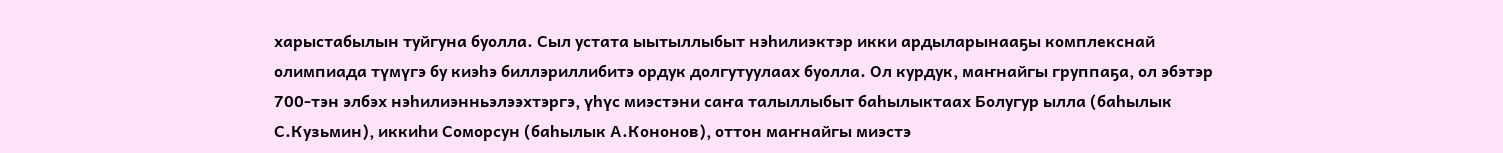харыстабылын туйгуна буолла. Сыл устата ыытыллыбыт нэһилиэктэр икки ардыларынааҕы комплекснай олимпиада түмүгэ бу киэһэ биллэриллибитэ ордук долгутуулаах буолла. Ол курдук, маҥнайгы группаҕа, ол эбэтэр 700-тэн элбэх нэһилиэнньэлээхтэргэ, үһүс миэстэни саҥа талыллыбыт баһылыктаах Болугур ылла (баһылык С.Кузьмин), иккиһи Соморсун (баһылык А.Кононов), оттон маҥнайгы миэстэ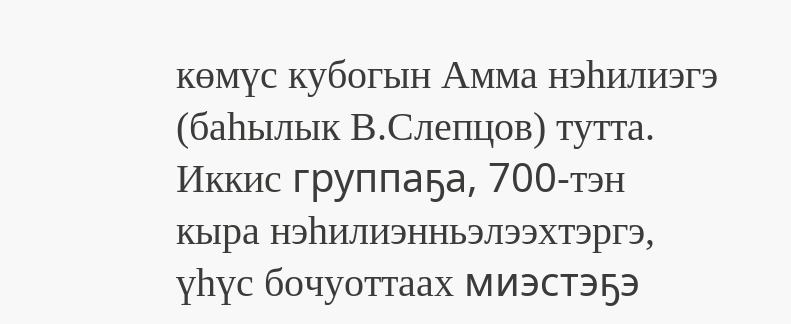көмүс кубогын Амма нэһилиэгэ (баһылык В.Слепцов) тутта. Иккис группаҕа, 700-тэн кыра нэһилиэнньэлээхтэргэ, үһүс бочуоттаах миэстэҕэ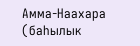Амма-Наахара (баһылык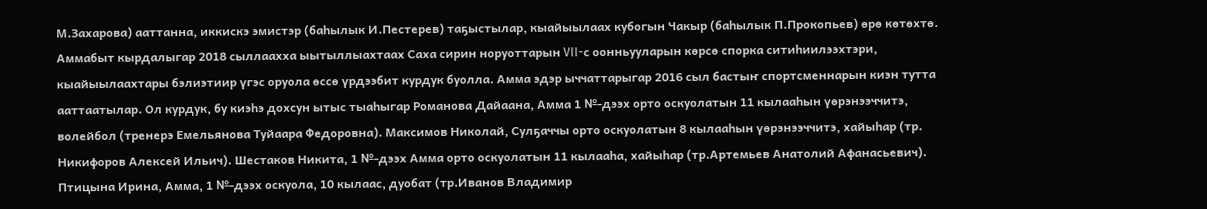М.Захарова) ааттанна, иккискэ эмистэр (баһылык И.Пестерев) таҕыстылар, кыайыылаах кубогын Чакыр (баһылык П.Прокопьев) өрө көтөхтө. Аммабыт кырдалыгар 2018 сыллаахха ыытыллыахтаах Саха сирин норуоттарын VII-с оонньууларын көрсө спорка ситиһиилээхтэри, кыайыылаахтары бэлиэтиир үгэс оруола өссө үрдээбит курдук буолла. Амма эдэр ыччаттарыгар 2016 сыл бастыҥ спортсменнарын киэн тутта ааттаатылар. Ол курдук, бу киэһэ дохсун ытыс тыаһыгар Романова Дайаана, Амма 1 №-дээх орто оскуолатын 11 кылааһын үөрэнээччитэ, волейбол (тренерэ Емельянова Туйаара Федоровна). Максимов Николай, Сулҕаччы орто оскуолатын 8 кылааһын үөрэнээччитэ, хайыһар (тр. Никифоров Алексей Ильич). Шестаков Никита, 1 №-дээх Амма орто оскуолатын 11 кылааһа, хайыһар (тр.Артемьев Анатолий Афанасьевич). Птицына Ирина, Амма, 1 №-дээх оскуола, 10 кылаас, дуобат (тр.Иванов Владимир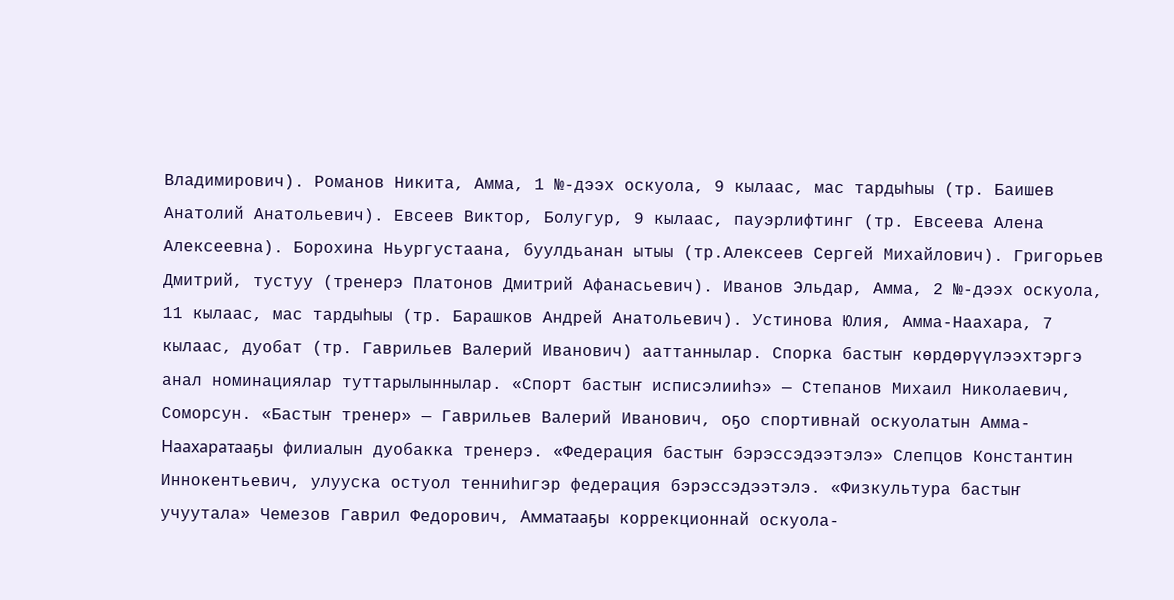Владимирович). Романов Никита, Амма, 1 №-дээх оскуола, 9 кылаас, мас тардыһыы (тр. Баишев Анатолий Анатольевич). Евсеев Виктор, Болугур, 9 кылаас, пауэрлифтинг (тр. Евсеева Алена Алексеевна). Борохина Ньургустаана, буулдьанан ытыы (тр.Алексеев Сергей Михайлович). Григорьев Дмитрий, тустуу (тренерэ Платонов Дмитрий Афанасьевич). Иванов Эльдар, Амма, 2 №-дээх оскуола, 11 кылаас, мас тардыһыы (тр. Барашков Андрей Анатольевич). Устинова Юлия, Амма-Наахара, 7 кылаас, дуобат (тр. Гаврильев Валерий Иванович) ааттаннылар. Спорка бастыҥ көрдөрүүлээхтэргэ анал номинациялар туттарылыннылар. «Спорт бастыҥ исписэлииһэ» — Степанов Михаил Николаевич, Соморсун. «Бастыҥ тренер» — Гаврильев Валерий Иванович, оҕо спортивнай оскуолатын Амма-Наахаратааҕы филиалын дуобакка тренерэ. «Федерация бастыҥ бэрэссэдээтэлэ» Слепцов Константин Иннокентьевич, улууска остуол тенниһигэр федерация бэрэссэдээтэлэ. «Физкультура бастыҥ учуутала» Чемезов Гаврил Федорович, Амматааҕы коррекционнай оскуола-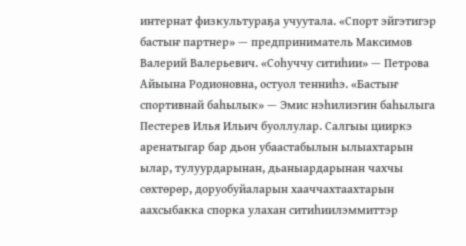интернат физкультураҕа учуутала. «Спорт эйгэтигэр бастыҥ партнер» — предприниматель Максимов Валерий Валерьевич. «Соһуччу ситиһии» — Петрова Айыына Родионовна, остуол тенниһэ. «Бастыҥ спортивнай баһылык» — Эмис нэһилиэгин баһылыга Пестерев Илья Ильич буоллулар. Салгыы цииркэ аренатыгар бар дьон убаастабылын ылыахтарын ылар, тулуурдарынан, дьаныардарынан чахчы сөхтөрөр, доруобуйаларын хааччахтаахтарын аахсыбакка спорка улахан ситиһиилэммиттэр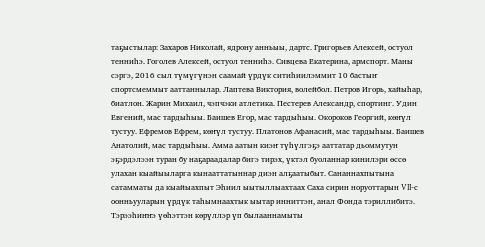таҕыстылар: Захаров Николай, ядрону анньыы, дартс. Григорьев Алексей, остуол тенниһэ. Гоголев Алексей, остуол тенниһэ. Сивцева Екатерина, армспорт. Маны сэргэ, 2016 сыл түмүгүнэн саамай үрдүк ситиһиилэммит 10 бастыҥ спортсмеммыт ааттаннылар. Лаптева Виктория, волейбол. Петров Игорь, хайыһар, биатлон. Жарин Михаил, чэпчэки атлетика. Пестерев Александр, спортинг. Удин Евгений, мас тардыһыы. Баишев Егор, мас тардыһыы. Окороков Георгий, көҥүл тустуу. Ефремов Ефрем, көҥүл тустуу. Платонов Афанасий, мас тардыһыы. Баишев Анатолий, мас тардыһыы. Амма аатын киэҥ түһүлгэҕэ ааттатар дьоммутун эҕэрдэлээн туран бу наҕараадалар бигэ тирэх, үктэл буоланнар кинилэри өссө улахан кыайыыларга кынааттатыннар диэн алҕаатыбыт. Сананнахпытына сатамматы да кыайыахпыт Эһиил ыытыллыахтаах Саха сирин норуоттарын VII-с оонньууларын үрдүк таһымнаахтык ыытар инниттэн, анал Фонда тэриллибитэ. Тэрээһиҥҥэ үөһэттэн көрүллэр үп былааннамыты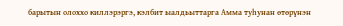барытын олоххо киллэрэргэ, кэлбит ыалдьыттарга Амма туһунан өтөрүнэн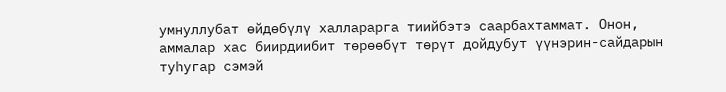умнуллубат өйдөбүлү халларарга тиийбэтэ саарбахтаммат. Онон, аммалар хас биирдиибит төрөөбүт төрүт дойдубут үүнэрин-сайдарын туһугар сэмэй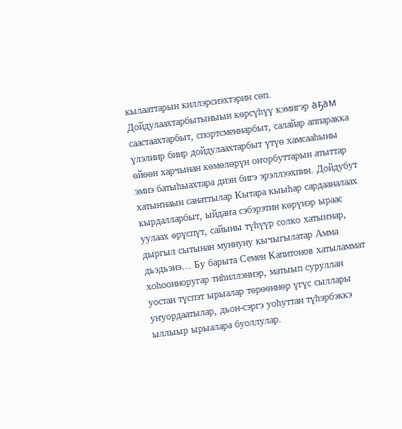кылааттарын киллэрсиэхтэрин сөп. Дойдулаахтарбытыныын көрсүһүү кэмигэр аҕам саастаахтарбыт, спортсменнарбыт, салайар аппаракка үлэлиир биир дойдулаахтарбыт үтүө хамсааһыны өйөөн харчынан көмөлөрүн оҥорбуттарын атыттар эмиэ батыһыахтара диэн бигэ эрэллээхпин. Дойдубут хатыҥнаын санаттылар Кытара кыыһар сардааналаах кырдалларбыт, ыйдаҥа сэбэрэтин көрүнэр ыраас уулаах өрүспүт, сайыны түһүүр солко хатыҥнар, дыргыл сытынан муннуну кычыгылатар Амма дьэдьэнэ… Бу барыта Семен Капитонов хатыламмат хоһоонноругар тиһиллэннэр, матыып суруллан уостан түспэт ырыалар төрөөннөр үгүс сыллары уҥуордаатылар, дьон-сэргэ уоһуттан түһэрбэккэ ыллыыр ырыалара буоллулар.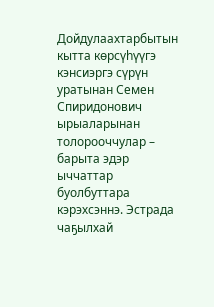Дойдулаахтарбытын кытта көрсүһүүгэ кэнсиэргэ сүрүн уратынан Семен Спиридонович ырыаларынан толорооччулар – барыта эдэр ыччаттар буолбуттара кэрэхсэннэ. Эстрада чаҕылхай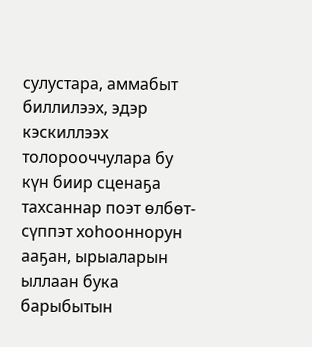сулустара, аммабыт биллилээх, эдэр кэскиллээх толорооччулара бу күн биир сценаҕа тахсаннар поэт өлбөт-сүппэт хоһооннорун ааҕан, ырыаларын ыллаан бука барыбытын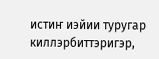истиҥ иэйии туругар киллэрбиттэригэр,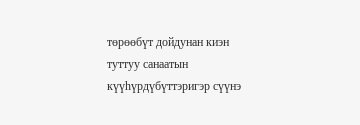төрөөбүт дойдунан киэн туттуу санаатын күүһүрдүбүттэригэр сүүнэ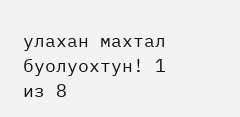улахан махтал буолуохтун! 1 из 8